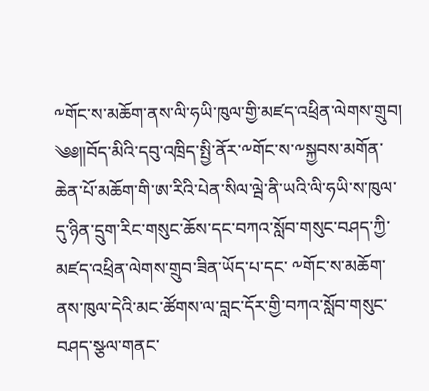༸གོང་ས་མཆོག་ནས་ལི་ཧཡི་ཁུལ་གྱི་མཛད་འཕྲིན་ལེགས་གྲུབ།
༄༅༎བོད་མིའི་དབུ་འཁྲིད་སྤྱི་ནོར་༸གོང་ས་༸སྐྱབས་མགོན་ཆེན་པོ་མཆོག་གི་ཨ་རིའི་པེན་སིལ་ལྦེ་ནི་ཡའི་ལི་ཧཡི་ས་ཁུལ་དུ་ཉིན་དྲུག་རིང་གསུང་ཆོས་དང་བཀའ་སློབ་གསུང་བཤད་ཀྱི་མཛད་འཕྲིན་ལེགས་གྲུབ་ཟིན་ཡོད་པ་དང་ ༸གོང་ས་མཆོག་ནས་ཁུལ་དེའི་མང་ཚོགས་ལ་བླང་དོར་གྱི་བཀའ་སློབ་གསུང་བཤད་སྩལ་གནང་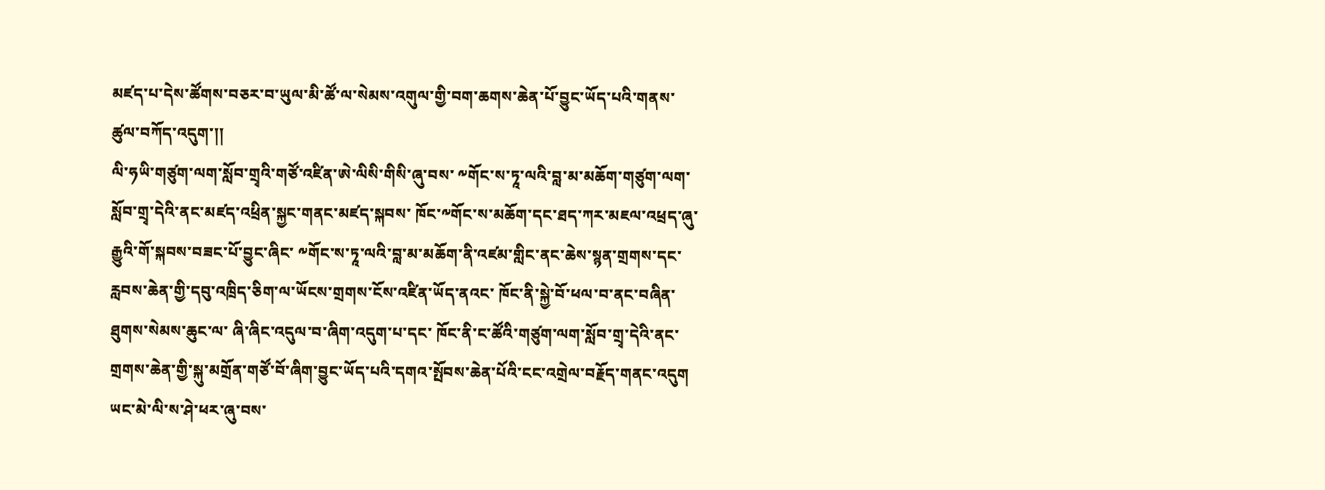མཛད་པ་དེས་ཚོགས་བཅར་བ་ཡུལ་མི་ཚོ་ལ་སེམས་འགུལ་གྱི་བག་ཆགས་ཆེན་པོ་བྱུང་ཡོད་པའི་གནས་ཚུལ་བཀོད་འདུག་།།
ལི་ཧཡི་གཙུག་ལག་སློབ་གྲྭའི་གཙོ་འཛིན་ཨེ་ལིསི་གིསི་ཞུ་བས་ ༸གོང་ས་ཏཱ་ལའི་བླ་མ་མཆོག་གཙུག་ལག་སློབ་གྲྭ་དེའི་ནང་མཛད་འཕྲིན་སྐྱང་གནང་མཛད་སྐབས་ ཁོང་༸གོང་ས་མཆོག་དང་ཐད་ཀར་མཇལ་འཕྲད་ཞུ་རྒྱུའི་གོ་སྐབས་བཟང་པོ་བྱུང་ཞིང་ ༸གོང་ས་ཏཱ་ལའི་བླ་མ་མཆོག་ནི་འཛམ་གླིང་ནང་ཆེས་སྙན་གྲགས་དང་རླབས་ཆེན་གྱི་དབུ་འཁྲིད་ཅིག་ལ་ཡོངས་གྲགས་ངོས་འཛིན་ཡོད་ནའང་ ཁོང་ནི་སྐྱེ་བོ་ཕལ་བ་ནང་བཞིན་ཐུགས་སེམས་ཆུང་ལ་ ཞི་ཞིང་འདུལ་བ་ཞིག་འདུག་པ་དང་ ཁོང་ནི་ང་ཚོའི་གཙུག་ལག་སློབ་གྲྭ་དེའི་ནང་གྲགས་ཆེན་གྱི་སྐུ་མགྲོན་གཙོ་བོ་ཞིག་བྱུང་ཡོད་པའི་དགའ་སྤོབས་ཆེན་པོའི་ངང་འགྲེལ་བརྗོད་གནང་འདུག ཡང་མེ་ལི་ས་ཤེ་ཕར་ཞུ་བས་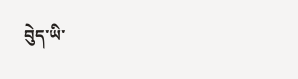བེུད་ཡི་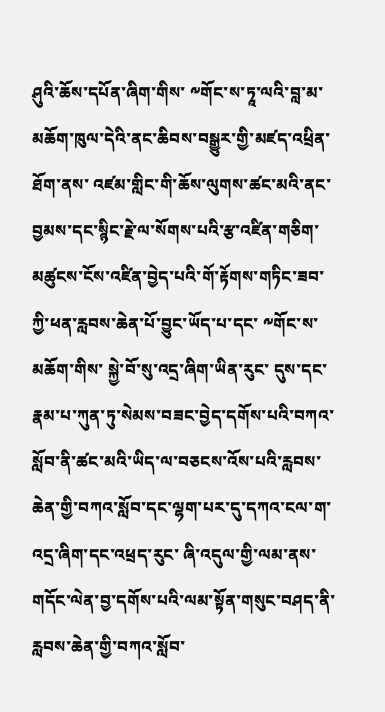ཤུའི་ཆོས་དཔོན་ཞིག་གིས་ ༸གོང་ས་ཏཱ་ལའི་བླ་མ་མཆོག་ཁུལ་དེའི་ནང་ཆིབས་བསྒྱུར་གྱི་མཛད་འཕྲིན་ཐོག་ནས་ འཛམ་གླིང་གི་ཆོས་ལུགས་ཚང་མའི་ནང་བྱམས་དང་སྙིང་རྗེ་ལ་སོགས་པའི་རྩ་འཛིན་གཅིག་མཚུངས་ངོས་འཛིན་བྱེད་པའི་གོ་རྟོགས་གཏིང་ཟབ་ཀྱི་ཕན་རླབས་ཆེན་པོ་བྱུང་ཡོད་པ་དང་ ༸གོང་ས་མཆོག་གིས་ སྐྱེ་བོ་སུ་འདྲ་ཞིག་ཡིན་རུང་ དུས་དང་རྣམ་པ་ཀུན་ཏུ་སེམས་བཟང་བྱེད་དགོས་པའི་བཀའ་སློབ་ནི་ཚང་མའི་ཡིད་ལ་བཅངས་འོས་པའི་རླབས་ཆེན་གྱི་བཀའ་སློབ་དང་ལྷག་པར་དུ་དཀའ་ངལ་ག་འདྲ་ཞིག་དང་འཕྲད་རུང་ ཞི་འདུལ་གྱི་ལམ་ནས་གདོང་ལེན་བྱ་དགོས་པའི་ལམ་སྟོན་གསུང་བཤད་ནི་རླབས་ཆེན་གྱི་བཀའ་སློབ་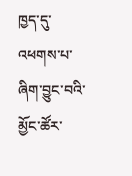ཁྱད་དུ་འཕགས་པ་ཞིག་བྱུང་བའི་མྱོང་ཚོར་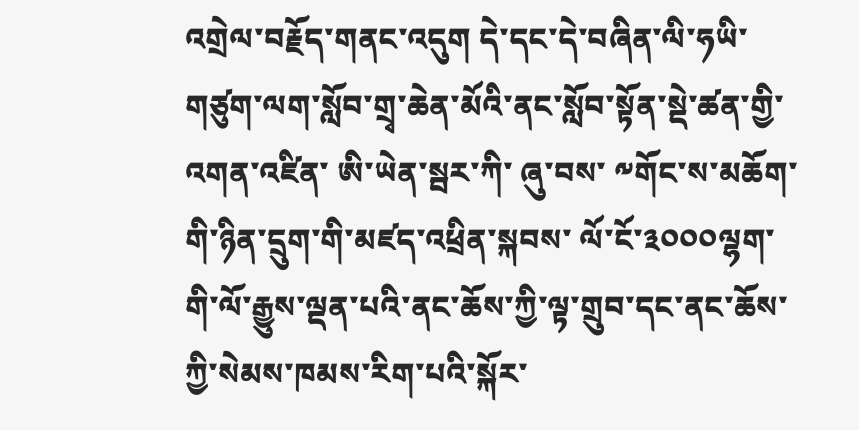འགྲེལ་བརྗོད་གནང་འདུག དེ་དང་དེ་བཞིན་ལི་ཧཡི་གཙུག་ལག་སློབ་གྲྭ་ཆེན་མོའི་ནང་སློབ་སྟོན་སྡེ་ཚན་གྱི་འགན་འཛིན་ ཨི་ཡེན་སྦར་ཀི་ ཞུ་བས་ ༸གོང་ས་མཆོག་གི་ཉིན་དྲུག་གི་མཛད་འཕྲིན་སྐབས་ ལོ་ངོ་༣༠༠༠ལྷག་གི་ལོ་རྒྱུས་ལྡན་པའི་ནང་ཆོས་ཀྱི་ལྟ་གྲུབ་དང་ནང་ཆོས་ཀྱི་སེམས་ཁམས་རིག་པའི་སྐོར་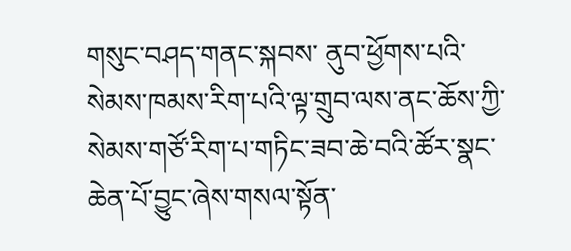གསུང་བཤད་གནང་སྐབས་ ནུབ་ཕྱོགས་པའི་སེམས་ཁམས་རིག་པའི་ལྟ་གྲུབ་ལས་ནང་ཆོས་ཀྱི་སེམས་གཙོ་རིག་པ་གཏིང་ཟབ་ཆེ་བའི་ཚོར་སྣང་ཆེན་པོ་བྱུང་ཞེས་གསལ་སྟོན་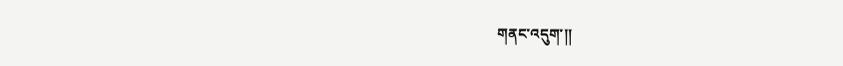གནང་འདུག་༎